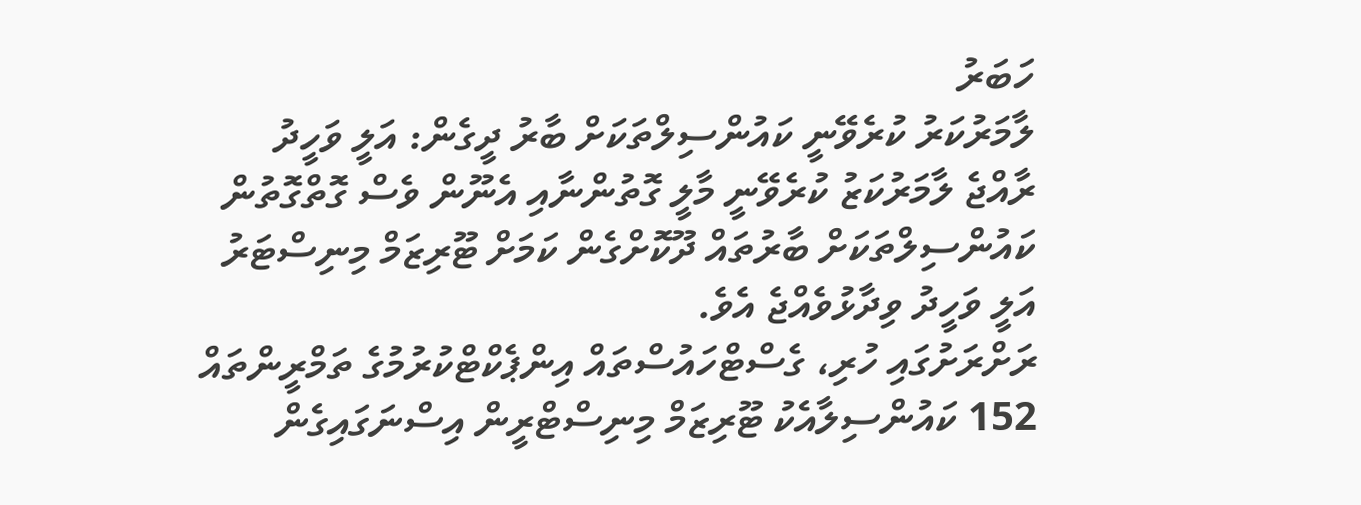ހަބަރު
ލާމަރުކަރު ކުރެވޭނީ ކައުންސިލްތަކަށް ބާރު ދީގެން: އަލީ ވަހީދު
ރާއްޖެ ލާމަރުކަޒު ކުރެވޭނީ މާލީ ގޮތުންނާއި އެނޫން ވެސް ގޮތްގޮތުން ކައުންސިލްތަކަށް ބާރުތައް ދޫކޮށްގެން ކަމަށް ޓޫރިޒަމް މިނިސްޓަރު އަލީ ވަހީދު ވިދާޅުވެއްޖެ އެވެ.
ރަށްރަށުގައި ހުރި، ގެސްޓްހައުސްތައް އިންޕެކްޓްކުރުމުގެ ތަމްރީންތައް 152 ކައުންސިލާއެކު ޓޫރިޒަމް މިނިސްޓްރީން އިސްނަގައިގެން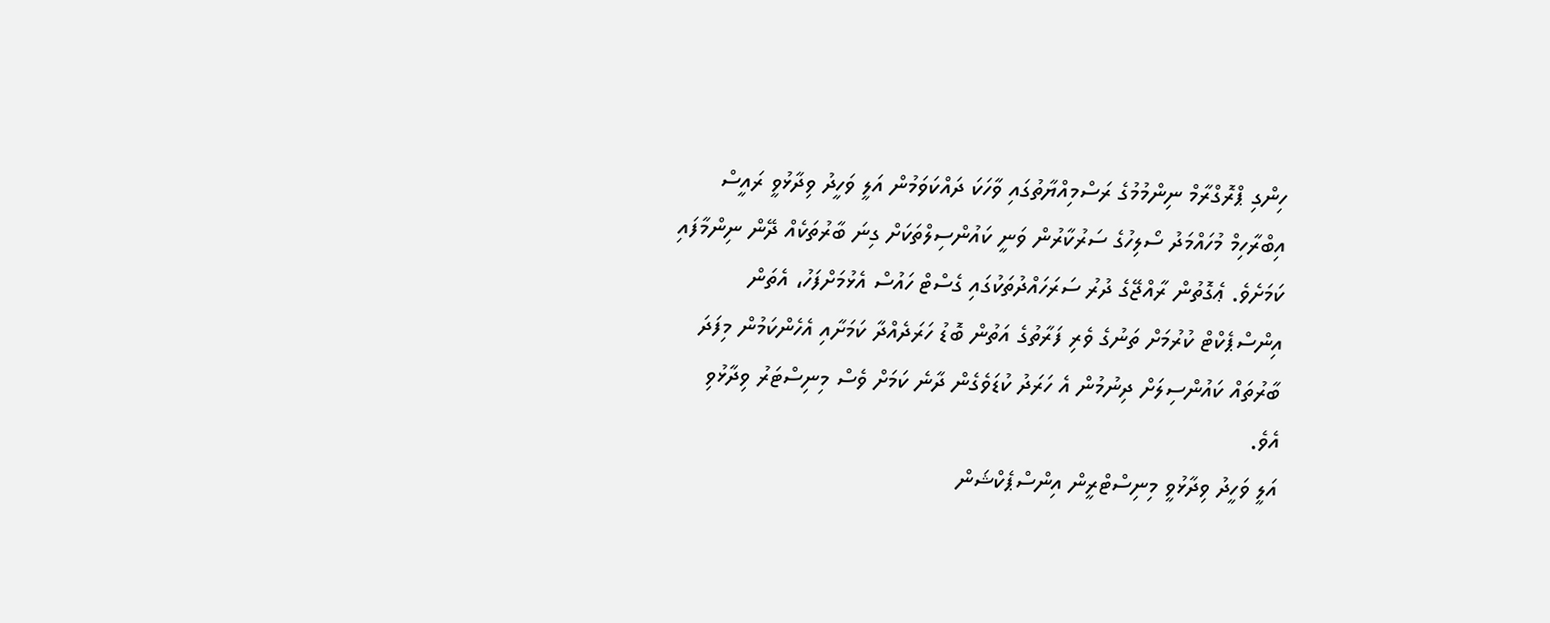ހިންގި ޕްރޮގްރާމް ނިންމުމުގެ ރަސްމިއްޔާތުގައި ވާހަކަ ދައްކަވަމުން އަލީ ވަހީދު ވިދާޅުވީ ރައީސް އިބްރާހިމް މުހައްމަދު ސޯލިހުގެ ސަރުކާރުން ވަނީ ކައުންސިލްތަކަށް ގިނަ ބާރުތަކެއް ދޭން ނިންމާފައި ކަމަށެވެ. ޢެގޮތުން ރާއްޖޭގެ ދުރު ސަރަހައްދުތަކުގައި ގެސްޓް ހައުސް އެޅުމަށްފަހު، އެތަން އިންސްޕެކްޓް ކުރުމަށް ތަނުގެ ވެރި ފަރާތުގެ އަތުން ބޮޑު ހަރަދެއްދާ ކަމަށާއި އެހެންކަމުން މިފަދަ ބާރުތައް ކައުންސިލަށް ދިނުމުން އެ ހަރަދު ކުޑަވެގެން ދާނެ ކަމަށް ވެސް މިނިސްޓަރު ވިދާޅުވި އެވެ.
އަލީ ވަހީދު ވިދާޅުވީ މިނިސްޓްރީން އިންސްޕެކްޝަން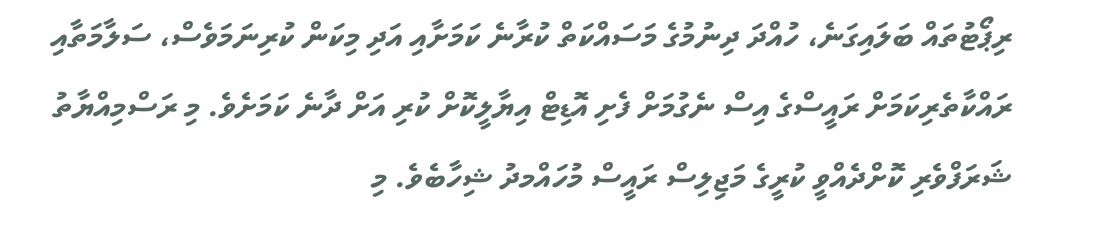ރިޕޯޓުތައް ބަލައިގަނެ، ހުއްދަ ދިނުމުގެ މަސައްކަތް ކުރާނެ ކަމަށާއި އަދި މިކަން ކުރިނަމަވެސް، ސަލާމަތާއި ރައްކާތެރިކަމަށް ރައީސްގެ އިސް ނެގުމަށް ފެށި އޮޑިޓް އިޔާލީކޮށް ކުރި އަށް ދާނެ ކަމަށެވެ. މި ރަސްމިއްޔާތު ޝަރަފްވެރި ކޮށްދެއްވީ ކުރީގެ މަޖިލިސް ރައީސް މުހައްމދު ޝިހާބެވެ. މި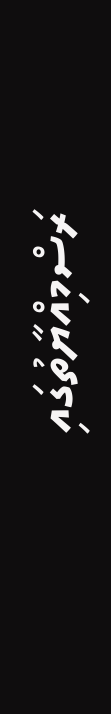ރަސްމިއްޔާތުގައި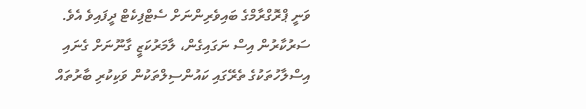ވަނީ ޕްރޮގްރާމްގެ ބައިވެރިންނަށް ސެޓްފިކެޓް ދީފައިވެ އެވެ.
ސަރުކާރުން އިސް ނަގައިގެން، ލާމަރުކަޒީ ގާނޫނަށް ގެނައި އިސްލާހުތަކުގެ ތެރޭގައި ކައުންސިލްތަކުން ވަކިކުރި ބާރުތައް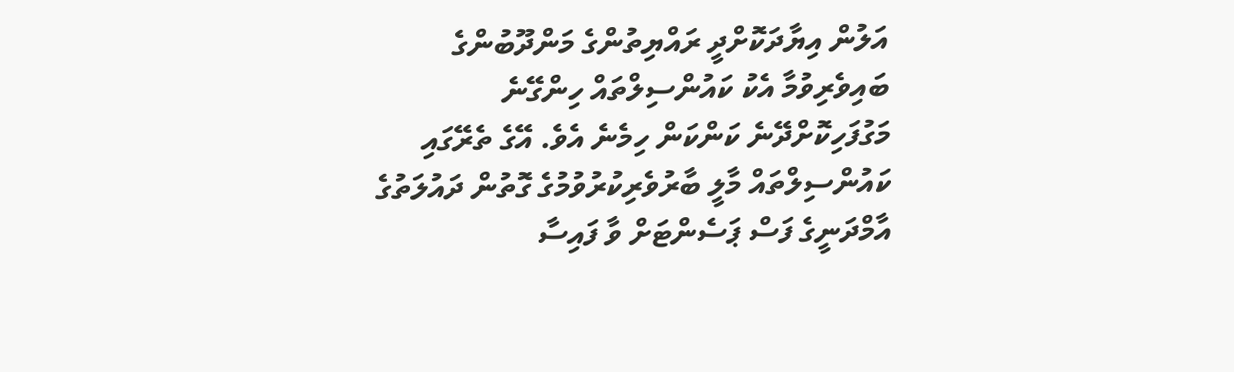އަލުން އިޔާދަކޮށްދީ ރައްޔިތުންގެ މަންދޫބުންގެ ބައިވެރިވުމާ އެކު ކައުންސިލްތައް ހިންގޭނެ މަގުފަހިކޮށްދޭނެ ކަންކަން ހިމެނެ އެވެ. އޭގެ ތެރޭގައި ކައުންސިލްތައް މާލީ ބާރުވެރިކުރުވުމުގެ ގޮތުން ދައުލަތުގެ އާމްދަނީގެ ފަސް ޕަސެންޓަށް ވާ ފައިސާ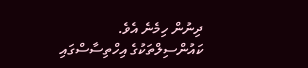ދިނުން ހިމެނެ އެވެ.
ކައުންސިލްތަކުގެ އިހްތިސާސްގައި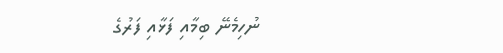ނުހިމެނޭ ބިމާއި ފަޅާއި ފަރުގެ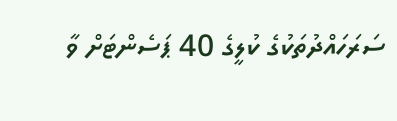ސަރަހައްދުތަކުގެ ކުލީގެ 40 ޕަސެންޓަށް ވާ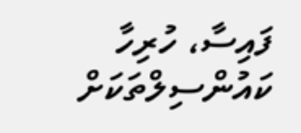ފައިސާ، ހުރިހާ ކައުންސިލްތަކަށް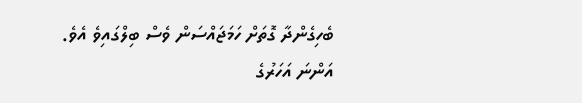ބެހިގެންދާ ގޮތަށް ހަމަޖައްސަން ވެސް ބިލްގައިވެ އެވެ.
އަންނަ އަހަރުގެ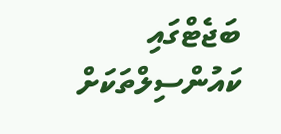ބަޖެޓްގައި ކައުންސިލްތަކަށް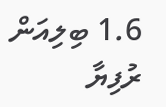1.6 ބިލިއަން ރުފިޔާ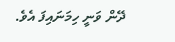ދޭން ވަނީ ހިމަނައިފަ އެވެ.